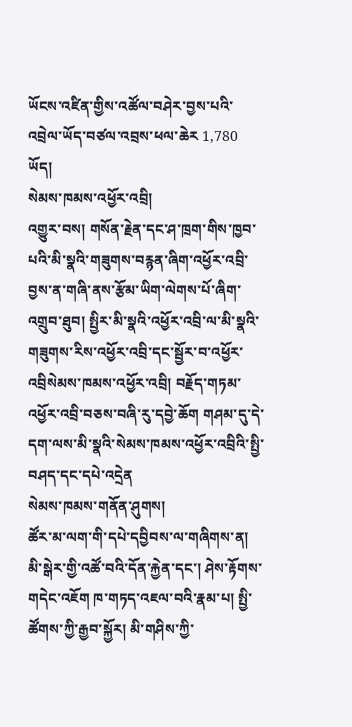ཡོངས་འཛིན་གྱིས་འཚོལ་བཤེར་བྱས་པའི་འབྲེལ་ཡོད་བཙལ་འབྲས་ཕལ་ཆེར 1,780 ཡོད།
སེམས་ཁམས་འཕྱོར་འབྲི།
འགྱུར་བས། གསོན་རྗེན་དང་ཤ་ཁྲག་གིས་ཁྱབ་པའི་མི་སྣའི་གཟུགས་བརྙན་ཞིག་འཕྱོར་འབྲི་བྱས་ན་གཞི་ནས་རྩོམ་ཡིག་ལེགས་པོ་ཞིག་འགྲུབ་ཐུབ། སྤྱིར་མི་སྣའི་འཕྱོར་འབྲི་ལ་མི་སྣའི་གཟུགས་རིས་འཕྱོར་འབྲི་དང་སྦྱོར་བ་འཕྱོར་འབྲིསེམས་ཁམས་འཕྱོར་འབྲི། བརྗོད་གཏམ་འཕྱོར་འབྲི་བཅས་བཞི་རུ་དབྱེ་ཆོག གཤམ་དུ་དེ་དག་ལས་མི་སྣའི་སེམས་ཁམས་འཕྱོར་འབྲིའི་སྤྱི་བཤད་དང་དཔེ་འདྲེན
སེམས་ཁམས་གནོན་ཤུགས།
ཚོར་མ་ལག་གི་དཔེ་དབྱིབས་ལ་གཞིགས་ན། མི་སྒེར་གྱི་འཚོ་བའི་དོན་རྐྱེན་དང་། ཤེས་རྟོགས་གདེང་འཇོག ཁ་གཏད་འཇལ་བའི་རྣམ་པ། སྤྱི་ཚོགས་ཀྱི་རྒྱབ་སྐྱོར། མི་གཤིས་ཀྱི་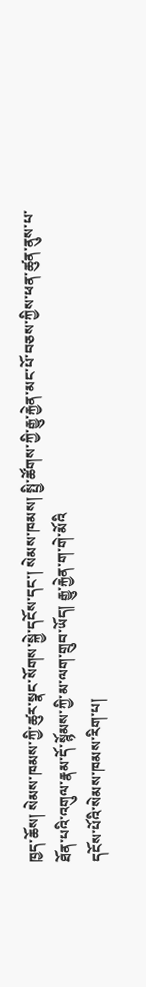ཁྱད་ཆོས། སེམས་ཁམས་ཀྱི་ཚུར་སྣང་སོགས་སྐྱེ་དངོས་དང་། སེམས་ཁམས། སྤྱི་ཚོགས་ཀྱི་རྒྱུ་རྐྱེན་མང་པོ་བཅས་ཀྱིས་ཕན་ཚུན་ནུས་པ་ཐོན་པའི་འགུལ་རྣམ་དོ་སྙོམས་ཀྱི་མ་ལག་གྲུབ་ཡོད། རྒྱུ་རྐྱེན་ག་གེ་མོའི
དངོས་པོའི་སེམས་ཁམས་རིག་པ།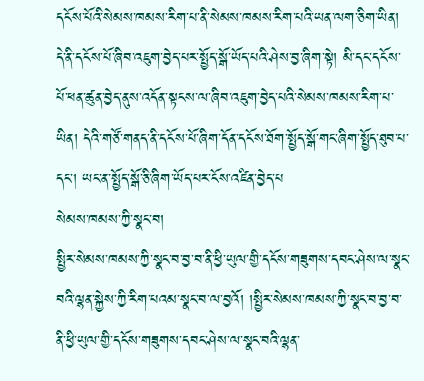དངོས་པོའི་སེམས་ཁམས་རིག་པ་ནི་སེམས་ཁམས་རིག་པའི་ཡན་ལག་ཅིག་ཡིན། དེ་ནི་དངོས་པོ་ཞིབ་འཇུག་བྱེད་པར་སྤྱོད་སྒོ་ཡོད་པའི་ཤེས་བྱ་ཞིག་སྟེ། མི་དང་དངོས་པོ་ཕན་ཚུན་བྱེད་ནུས་འདོན་སྟངས་ལ་ཞིབ་འཇུག་བྱེད་པའི་སེམས་ཁམས་རིག་པ་ཡིན། དེའི་གཙོ་གནད་ནི་དངོས་པོ་ཞིག་དོན་དངོས་ཐོག་སྤྱོད་སྒོ་གང་ཞིག་སྤྱོད་ཐུབ་པ་དང་། ཡང་ན་སྤྱོད་སྒོ་ཅི་ཞིག་ཡོད་པར་ངོས་འཛིན་བྱེད་པ
སེམས་ཁམས་ཀྱི་སྣང་བ།
སྤྱིར་སེམས་ཁམས་ཀྱི་སྣང་བ་བྱ་བ་ནི་ཕྱི་ཡུལ་གྱི་དངོས་གཟུགས་དབང་ཤེས་ལ་སྣང་བའི་ལྷན་སྐྱེས་ཀྱི་རིག་པའམ་སྣང་བ་ལ་བྱའོ། །སྤྱིར་སེམས་ཁམས་ཀྱི་སྣང་བ་བྱ་བ་ནི་ཕྱི་ཡུལ་གྱི་དངོས་གཟུགས་དབང་ཤེས་ལ་སྣང་བའི་ལྷན་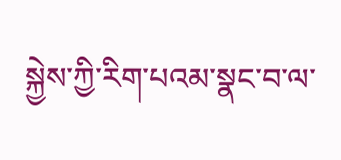སྐྱེས་ཀྱི་རིག་པའམ་སྣང་བ་ལ་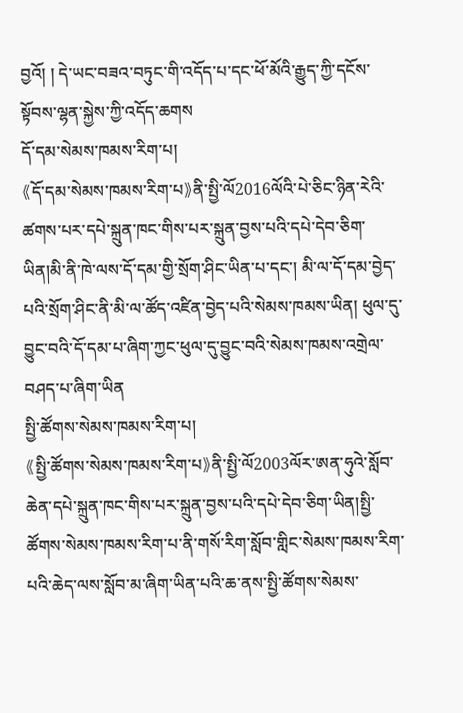བྱའོ། ། དེ་ཡང་བཟའ་བཏུང་གི་འདོད་པ་དང་ཕོ་མོའི་རྒྱུད་ཀྱི་དངོས་སྟོབས་ལྷན་སྐྱེས་ཀྱི་འདོད་ཆགས
དོ་དམ་སེམས་ཁམས་རིག་པ།
《དོ་དམ་སེམས་ཁམས་རིག་པ》ནི་སྤྱི་ལོ2016ལོའི་པེ་ཅིང་ཉིན་རེའི་ཚགས་པར་དཔེ་སྐྲུན་ཁང་གིས་པར་སྐྲུན་བྱས་པའི་དཔེ་དེབ་ཅིག་ཡིན།མི་ནི་ཁེ་ལས་དོ་དམ་གྱི་སྲོག་ཤིང་ཡིན་པ་དང་། མི་ལ་དོ་དམ་བྱེད་པའི་སྲོག་ཤིང་ནི་མི་ལ་ཚོད་འཛིན་བྱེད་པའི་སེམས་ཁམས་ཡིན། ཕུལ་དུ་བྱུང་བའི་དོ་དམ་པ་ཞིག་ཀྱང་ཕུལ་དུ་བྱུང་བའི་སེམས་ཁམས་འགྲེལ་བཤད་པ་ཞིག་ཡིན
སྤྱི་ཚོགས་སེམས་ཁམས་རིག་པ།
《སྤྱི་ཚོགས་སེམས་ཁམས་རིག་པ》ནི་སྤྱི་ལོ2003ལོར་ཨན་ཧུའེ་སློབ་ཆེན་དཔེ་སྐྲུན་ཁང་གིས་པར་སྐྲུན་བྱས་པའི་དཔེ་དེབ་ཅིག་ཡིན།སྤྱི་ཚོགས་སེམས་ཁམས་རིག་པ་ནི་གསོ་རིག་སློབ་གླིང་སེམས་ཁམས་རིག་པའི་ཆེད་ལས་སློབ་མ་ཞིག་ཡིན་པའི་ཆ་ནས་སྤྱི་ཚོགས་སེམས་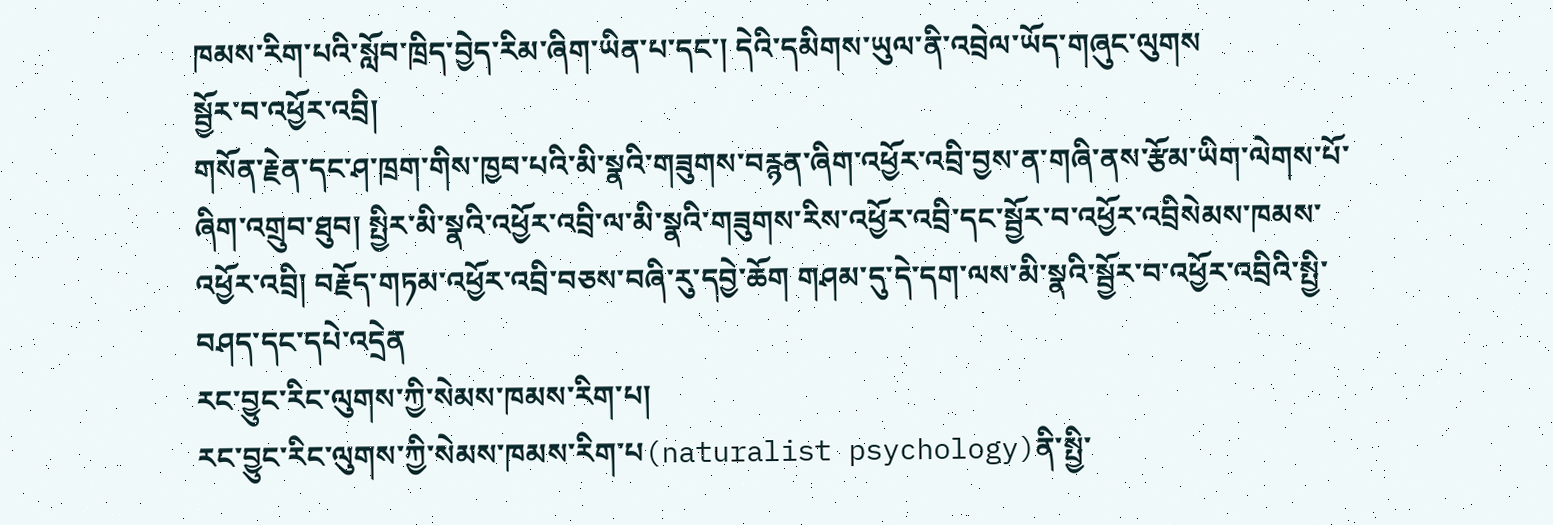ཁམས་རིག་པའི་སློབ་ཁྲིད་བྱེད་རིམ་ཞིག་ཡིན་པ་དང་། དེའི་དམིགས་ཡུལ་ནི་འབྲེལ་ཡོད་གཞུང་ལུགས
སྦྱོར་བ་འཕྱོར་འབྲི།
གསོན་རྗེན་དང་ཤ་ཁྲག་གིས་ཁྱབ་པའི་མི་སྣའི་གཟུགས་བརྙན་ཞིག་འཕྱོར་འབྲི་བྱས་ན་གཞི་ནས་རྩོམ་ཡིག་ལེགས་པོ་ཞིག་འགྲུབ་ཐུབ། སྤྱིར་མི་སྣའི་འཕྱོར་འབྲི་ལ་མི་སྣའི་གཟུགས་རིས་འཕྱོར་འབྲི་དང་སྦྱོར་བ་འཕྱོར་འབྲིསེམས་ཁམས་འཕྱོར་འབྲི། བརྗོད་གཏམ་འཕྱོར་འབྲི་བཅས་བཞི་རུ་དབྱེ་ཆོག གཤམ་དུ་དེ་དག་ལས་མི་སྣའི་སྦྱོར་བ་འཕྱོར་འབྲིའི་སྤྱི་བཤད་དང་དཔེ་འདྲེན
རང་བྱུང་རིང་ལུགས་ཀྱི་སེམས་ཁམས་རིག་པ།
རང་བྱུང་རིང་ལུགས་ཀྱི་སེམས་ཁམས་རིག་པ(naturalist psychology)ནི་སྤྱི་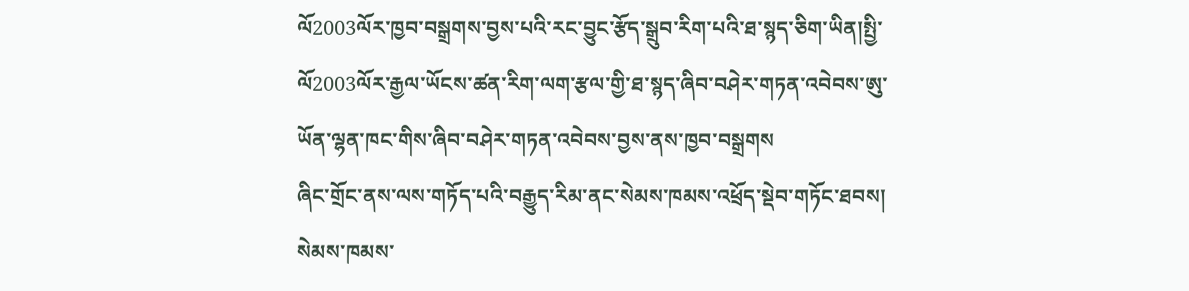ལོ2003ལོར་ཁྱབ་བསྒྲགས་བྱས་པའི་རང་བྱུང་རྩོད་སྒྲུབ་རིག་པའི་ཐ་སྙད་ཅིག་ཡིན།སྤྱི་ལོ2003ལོར་རྒྱལ་ཡོངས་ཚན་རིག་ལག་རྩལ་གྱི་ཐ་སྙད་ཞིབ་བཤེར་གཏན་འབེབས་ཨུ་ཡོན་ལྷན་ཁང་གིས་ཞིབ་བཤེར་གཏན་འབེབས་བྱས་ནས་ཁྱབ་བསྒྲགས
ཞིང་གྲོང་ནས་ལས་གཏོད་པའི་བརྒྱུད་རིམ་ནང་སེམས་ཁམས་འཕྲོད་སྡེབ་གཏོང་ཐབས།
སེམས་ཁམས་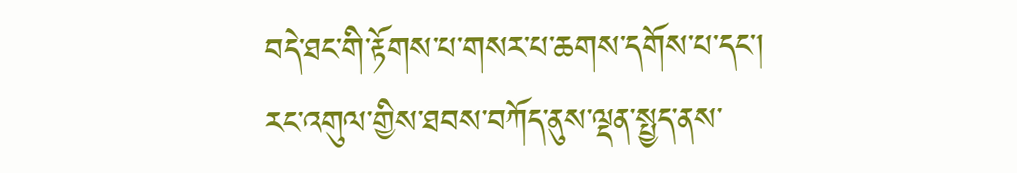བདེ་ཐང་གི་རྟོགས་པ་གསར་པ་ཆགས་དགོས་པ་དང་། རང་འགུལ་གྱིས་ཐབས་བཀོད་ནུས་ལྡན་སྤྱད་ནས་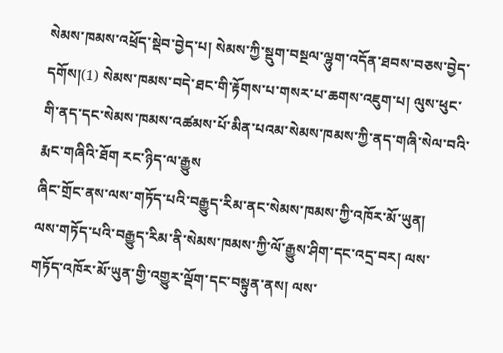སེམས་ཁམས་འཕྲོད་སྡེབ་བྱེད་པ། སེམས་ཀྱི་སྡུག་བསྔལ་ལྷུག་འདོན་ཐབས་བཅས་བྱེད་དགོས།(1) སེམས་ཁམས་བདེ་ཐང་གི་རྟོགས་པ་གསར་པ་ཆགས་འཇུག་པ། ལུས་ཕུང་གི་ནད་དང་སེམས་ཁམས་འཚམས་པོ་མིན་པའམ་སེམས་ཁམས་ཀྱི་ནད་གཞི་སེལ་བའི་རྨང་གཞིའི་ཐོག རང་ཉིད་ལ་རྒྱུས
ཞིང་གྲོང་ནས་ལས་གཏོད་པའི་བརྒྱུད་རིམ་ནང་སེམས་ཁམས་ཀྱི་འཁོར་མོ་ཡུན།
ལས་གཏོད་པའི་བརྒྱུད་རིམ་ནི་སེམས་ཁམས་ཀྱི་ལོ་རྒྱུས་ཤིག་དང་འདྲ་བར། ལས་གཏོད་འཁོར་མོ་ཡུན་གྱི་འགྱུར་ལྡོག་དང་བསྟུན་ནས། ལས་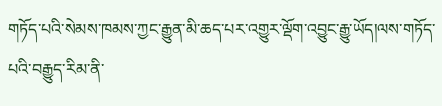གཏོད་པའི་སེམས་ཁམས་ཀྱང་རྒྱུན་མི་ཆད་པར་འགྱུར་ལྡོག་འབྱུང་རྒྱུ་ཡོད།ལས་གཏོད་པའི་བརྒྱུད་རིམ་ནི་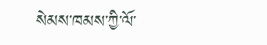སེམས་ཁམས་ཀྱི་ལོ་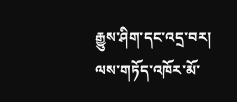རྒྱུས་ཤིག་དང་འདྲ་བར། ལས་གཏོད་འཁོར་མོ་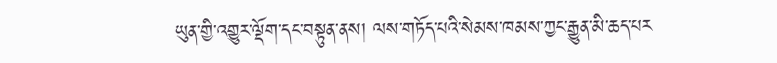ཡུན་གྱི་འགྱུར་ལྡོག་དང་བསྟུན་ནས། ལས་གཏོད་པའི་སེམས་ཁམས་ཀྱང་རྒྱུན་མི་ཆད་པར